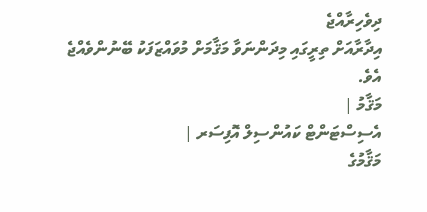ދިވެހިރާއްޖެ
އިދާރާއަށް ތިރީގައި މިދަންނަވާ މަޤާމަށް މުވައްޒަފަކު ބޭނުންވެއްޖެ އެވެ.
މަޤާމު |
އެސިސްޓަންޓް ކައުންސިލް އޮފިސަރ |
މަޤާމުގެ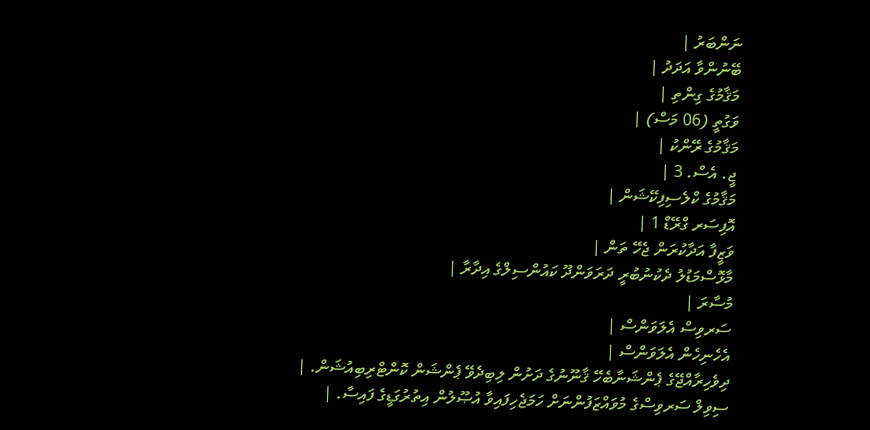ނަންބަރު |
ބޭނުންވާ އަދަދު |
މަޤާމުގެ ގިންތި |
ވަގުތީ (06 މަސް) |
މަޤާމުގެ ރޭންކު |
ޖީ. އެސް. 3 |
މަޤާމުގެ ކްލެސިފިކޭޝަން |
އޮފިސަރ ގްރޭޑް 1 |
ވަޒީފާ އަދާކުރަން ޖެހޭ ތަން |
މާޅޮސްމަޑުލު ދެކުނުބުރީ ދަރަވަންދޫ ކައުންސިލްގެ އިދާރާ |
މުސާރަ |
ސަރވިސް އެލަވަންސް |
އެހެނިހެން އެލަވަންސް |
ދިވެހިރާއްޖޭގެ ޕެންޝަނާބެހޭ ޤާނޫނުގެ ދަށުން ލިބިދެވޭ ޕެންޝަން ކޮންޓްރިބިއުޝަން. |
ސިވިލް ސަރވިސްގެ މުވައްޒަފުންނަށް ހަމަޖެހިފައިވާ އުޞޫލުން އިތުރުގަޑީގެ ފައިސާ. |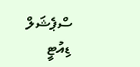ސްޕެޝަލް ޑިއުޓީ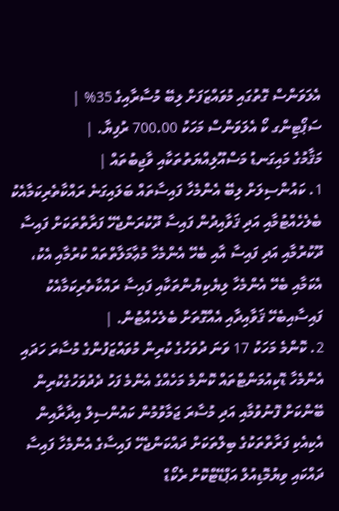އެލަވަންސް ގޮތުގައި މުވައްޒަފަށް ލިބޭ މުސާރާއިގެ 35% |
ސަޕޯޓިންގ ކޯ އެލަވަންސް މަހަކު 700.00 ރުފިޔާ. |
މަޤާމުގެ މައިގަނޑު މަސްއޫލިއްޔަތުތަކާއި ވާޖިބުތައް |
1. ކައުންސިލަށް ލިބޭ އެންމެހާ ފައިސާތައް ބަލައިގަނެ ރައްކާތެރިކަމާއެކު ބެލެހެއްޓުމާއި އަދި ޤަވާއިދުން ފައިސާ ދޫކުރަންޖެހޭ ފަރާތްތަކަށް ފައިސާ ދޫކުރުމާއި އަދި ފައިސާ އާއި ބެހޭ އެންމެހާ މުޢާމަލާތްތައް ކުރުމާއި އެކު، އެކަމާއި ބެހޭ އެންމެހާ ލިޔެކިޔުންތަކާއި ފައިސާ ރައްކާތެރިކަމާއެކު ފައިސާއިބެހޭ ޤަވާއިދާއި އެއްގޮތަށް ބެލެހެއްޓުން. |
2. ކޮންމެ މަހަކު 17 ވަނަ ދުވަހުގެ ކުރިން މުވައްޒަފުންގެ މުސާރަ ހަދައި އެންމެހާ ޑޮކިއުމަންޓްތައް ކޮންމެ މަހެއްގެ އެންމެ ފަހު ދެދުވަހުގެކުރިން ބޭންކަށް ފޮނުވުމާއި އަދި މުސާރަ ޖަމާވުމުން ކައުންސިލް އިދާރާއިން އެކިއެކި ފަރާތްތަކުގެ ބިލްތަކަށް ދައްކަންޖެހޭ ފައިސާގެ އެންމެހާ ފައިސާ ދައްކައި ވިޔުމޮޑިއުލް އަޕްޑޭޓްކޮށް ރެކޯޑް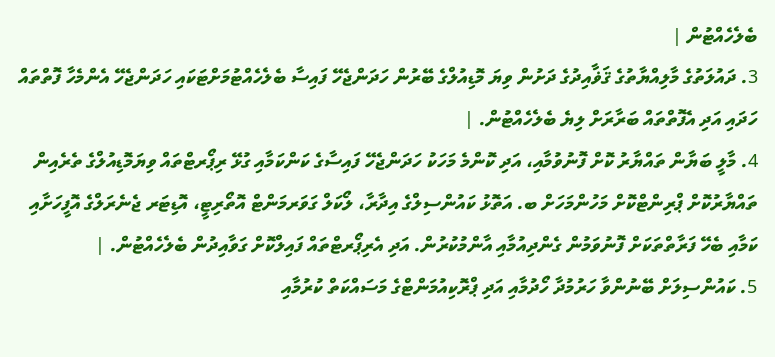ބެލެހެއްޓުން |
3. ދައުލަތުގެ މާލިއްޔާތުގެ ޤަޥާއިދުގެ ދަށުން ވިޔަ މޮޑިއުލްގެ ބޭރުން ހަދަންޖެހޭ ފައިސާ ބެލެހެއްޓުމަށްޓަކައި ހަދަންޖެހޭ އެންމެހާ ފޮތްތައް ހަދައި އަދި އެފޮތްތައް ބަރާރަށް ލިޔެ ބެލެހެއްޓުން. |
4. މާލީ ބަޔާން ތައްޔާރު ކޮށް ފޮނުވުމާއި، އަދި ކޮންމެ މަހަކު ހަދަންޖެހޭ ފައިސާގެ ކަންކަމާއި ގުޅޭ ރިޕޯރޓްތައް ވިޔަމޮޑިއުލްގެ ތެރެއިން ތައްޔާރުކޮށް ޕްރިންޓްކޮށް މަހުންމަހަށް ބ. އަތޮޅު ކައުންސިލްގެ އިދާރާ، ލޯކަލް ގަވަރމަންޓް އޮތޯރިޓީ، އޮޑިޓަރ ޖެނެރަލްގެ އޮފީހަށާއި ކަމާއި ބެހޭ ފަރާތްތަކަށް ފޮނުވަމުން ގެންދިއުމާއި އާންމުކުރުން. އަދި އެރިޕޯރޓްތައް ފައިލްކޮށް ގަވާއިދުން ބެލެހެއްޓުން. |
5. ކައުންސިލަށް ބޭނުންވާ ހަރުމުދާ ހޯދުމާއި އަދި ޕްރޮކިއުމަންޓްގެ މަސައްކަތް ކުރުމާއި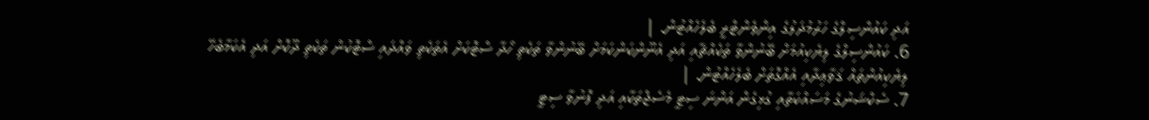އަދި ކައުންސިލްގެ ހަރުމުދަލުގެ އިންވެންޓްރީ ބެލެހެއްޓުން. |
6. ކައުންސިލްގެ ލިޔެކިއުމަށް ބޭނުންވާ ތަކެއްޗާއި އަދި އެނޫންކަންކަމަށް ބޭނުންވާ ތަކެތި ހޯދާ ސްޓޮކަށް އެތަކެތި ވައްދައި ސްޓޮކުން ތަކެތި ދޫކޮށް އަދި އެކަމާބެހޭ ލިޔެކިއުންތައް ޤަވާޢިދާއި އެއްގޮތަށް ބެލެހެއްޓުން. |
7. ސެކްޝަނުގެ މަސައްކަތާއި ގުޅިގެން އަންނަ ސިޓީ މެސެޖްތަކާއި އަދި ފޮނުވާ ސިޓީ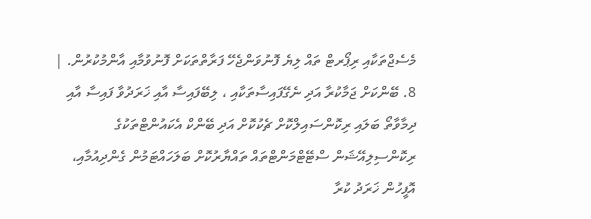މެސެޖްތަކާއި ރިޕޯރޓް ތައް ލިޔެ ފޮނުވަންޖެހޭ ފަރާތްތަކަށް ފޮނުވުމާއި އާންމުކުރުން. |
8. ބޭންކަށް ޖަމާކުރާ އަދި ނެގޭފައިސާތަކާއި ، ލިބޭފައިސާ އާއި ޚަރަދުވާ ފައިސާ އާއި ދިމާވާތޯ ބަލައި ރިކޮންސައިލްކޮށް ޗެކުކޮށް އަދި ބޭންކް އެކައުންޓްތަކުގެ ރިކޮންސިލިއޭޝަން ސްޓޭޓްމަންޓްތައް ތައްޔާރުކޮށް ބަލަހައްޓަމުން ގެންދިއުމާއި، އޮފީހުން ޚަރަދު ކުރާ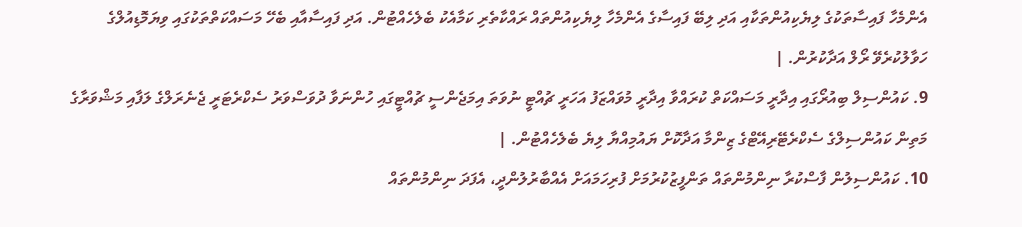އެންމެހާ ފައިސާތަކުގެ ލިޔެކިއުންތަކާއި އަދި ލިބޭ ފައިސާގެ އެންމެހާ ލިޔެކިއުންތައް ރައްކާތެރި ކަމާއެކު ބެލެހެއްޓުން. އަދި ފައިސާއާއި ބެހޭ މަސައްކަތްތަކުގައި ވިޔަމޮޑިއުލްގެ ހަވާލުކުރެވޭ ރޯލް އަދާކުރުން. |
9. ކައުންސިލް ބިއުރޯގައި އިދާރީ މަސައްކަތް ކުރައްވާ އިދާރީ މުވައްޒަފު އަހަރީ ޗުއްޓީ ނުވަތަ އިމަޖެންސީ ޗުއްޓީގައި ހުންނަވާ ދުވަސްވަރު ސެކްރެޓަރީ ޖެނެރަލްގެ ލަފާއި މަޝްވަރާގެ މަތިން ކައުންސިލްގެ ސެކްރެޓޭރިއޭޓްގެ ޒިންމާ އަދާކޮށް ޔައުމިއްޔާ ލިޔެ ބެލެހެއްޓުން. |
10. ކައުންސިލުން ފާސްކުރާ ނިންމުންތައް ތަންފީޒުކުރުމަށް ފުރިހަމައަށް އެއްބާރުލުންދީ، އެފަދަ ނިންމުންތައް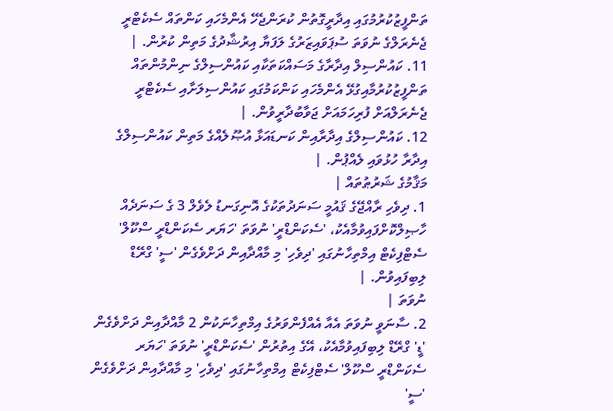ތަންފީޒުކުރުމުގައި އިދާރީގޮތުން ކުރަންޖެހޭ އެންމެހައި ކަންތައް ސެކެޓްރީ ޖެނެރަލްގެ ނުވަތަ ސުޕަވައިޒަރުގެ ލަފަޔާ އިރުޝާދުގެ މަތިން ކުރުން. |
11. ކައުންސިލް އިދާރާގެ މަސައްކަތަކާއި ކައުންސިލްގެ ނިންމުންތައް ތަންފީޒުކުރުމާއިގުޅޭ އެންމެހައި ކަންކަމުގައި ކައުންސިލަށާއި ސެކެޓްރީ ޖެނެރަލްއަށް ފުރިހަމައަށް ޖަވާބުދާރީވުން. |
12. ކައުންސިލްގެ އިދާރާއިން ކަނޑައަޅާ އުޞޫލެއްގެ މަތިން ކައުންސިލްގެ އިދާރާ ހުޅުވައި ލެއްޕުން. |
މަޤާމުގެ ޝަރުޠުތައް |
1. ދިވެހި ރާއްޖޭގެ ޤައުމީ ސަނަދުތަކުގެ އޮނިގަނޑު ލެވެލް 3 ގެ ސަނަދެއް ހާޞިލްކޮށްފައިވުމާއެކު، 'ސެކަންޑްރީ' ނުވަތަ 'ހަޔަރ ސެކަންޑްރީ ސްކޫލް' ސެޓްފިކެޓް އިމްތިހާނުގައި 'ދިވެހި' މި މާއްދާއިން ދަށްވެގެން 'ސީ' ގްރޭޑް ލިބިފައިވުން. |
ނުވަތަ |
2. ސާނަވީ ނުވަތަ އެއާ އެއްފެންވަރުގެ އިމްތިހާނަކުން 2 މާއްދާއިން ދަށްވެގެން 'ޑީ' ގްރޭޑް ލިބިފައިވުމާއެކު، އޭގެ އިތުރުން 'ސެކަންޑްރީ' ނުވަތަ 'ހަޔަރ ސެކަންޑްރީ ސްކޫލް' ސެޓްފިކެޓް އިމްތިހާނުގައި 'ދިވެހި' މި މާއްދާއިން ދަށްވެގެން 'ސީ'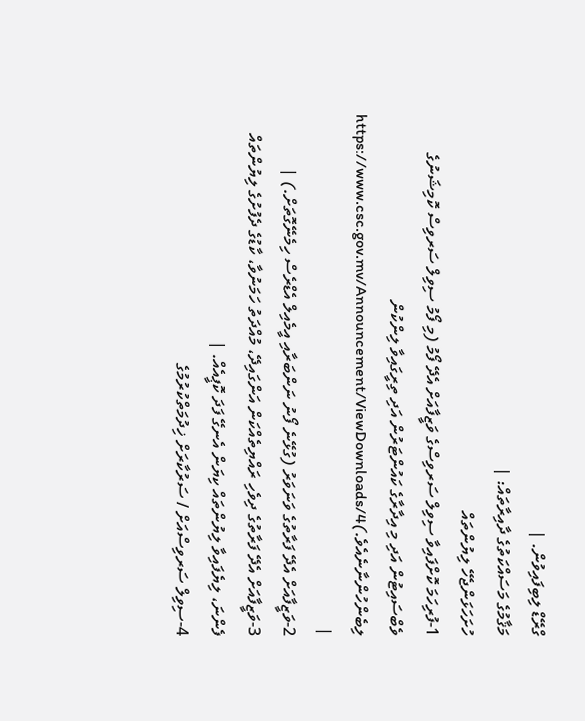ގްރޭޑް ލިބިފައިވުން. |
މަޤާމުގެ މަސައްކަތުގެ ދާއިރާތައް: |
ހުށަހަޅަންޖެހޭ ލިޔުންތައް
1-ފުރިހަމަ ކޮށްފައިވާ ސިވިލް ސަރވިސްގެ ވަޒީފާއަށް އެދޭ ފޯމު (މި ފޯމު ސިވިލް ސަރވިސް ކޮމިޝަނުގެ ވެބްސައިޓުން އަދި މި އިދާރާގެ ކައުންޓަރުން އަދި ތިރީގައިވާ ލިންކުން ލިބެންހުންނާނެއެވެ.)https://www.csc.gov.mv/Announcement/ViewDownloads/4 |
2-ވަޒީފާއަށް އެދޭ ފަރާތުގެ ވަނަވަރު (ގުޅޭނެ ފޯނު ނަންބަރާއި އީމެއިލް އެޑްރެސް ހިމެނޭގޮތަށް.) |
3-ވަޒީފާއަށް އެދޭ ފަރާތުގެ ދިވެހި ރައްޔިތެއްކަން އަންގައިދޭ، މުއްދަތު ހަމަނުވާ، ކާޑުގެ ދެފުށުގެ ލިޔުންތައް ފެންނަ، ލިޔެފައިވާ ލިޔުންތައް ކިޔަން އެނގޭ ފަދަ ކޮޕީއެއް. |
4-ސިވިލް ސަރވިސްއަށް / ސަރުކާރަށް ޚިދުމަތްކުރުމުގެ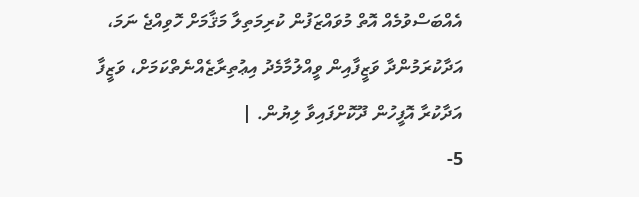އެއްބަސްވުމެއް އޮތް މުވައްޒަފުން ކުރިމަތިލާ މަޤާމަށް ހޮވިއްޖެ ނަމަ، އަދާކުރަމުންދާ ވަޒީފާއިން ވީއްލުމާމެދު އިޢުތިރާޒެއްނެތްކަމަށް، ވަޒީފާ އަދާކުރާ އޮފީހުން ދޫކޮށްފައިވާ ލިޔުން. |
5-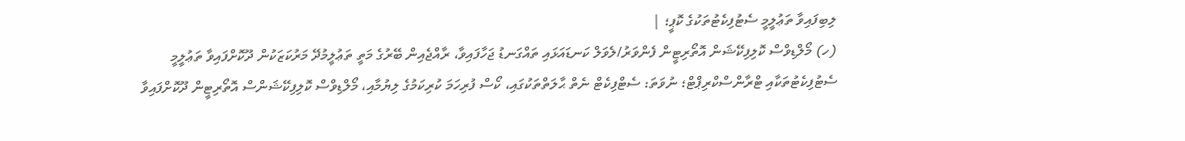ލިބިފައިވާ ތަޢުލީމީ ސެޓުފިކެޓުތަކުގެ ކޮޕީ؛ |
(ހ) މޯލްޑިވްސް ކޮލިފިކޭޝަން އޮތޯރިޓީން ފެންވަރު/ލެވަލް ކަނޑައަޅައި ތައްގަނޑު ޖަހާފައިވާ، ރާއްޖެއިން ބޭރުގެ މަތީ ތަޢުލީމުދޭ މަރުކަޒަކުން ދޫކޮށްފައިވާ ތަޢުލީމީ ސެޓުފިކެޓުތަކާއި ޓްރާންސްކްރިޕްޓް؛ ނުވަތަ: ސެޓްފިކެޓް ނެތް ޙާލަތްތަކުގައި، ކޯސް ފުރިހަމަ ކުރިކަމުގެ ލިޔުމާއި، މޯލްޑިވްސް ކޮލިފިކޭޝަންސް އޮތޯރިޓީން ދޫކޮށްފައިވާ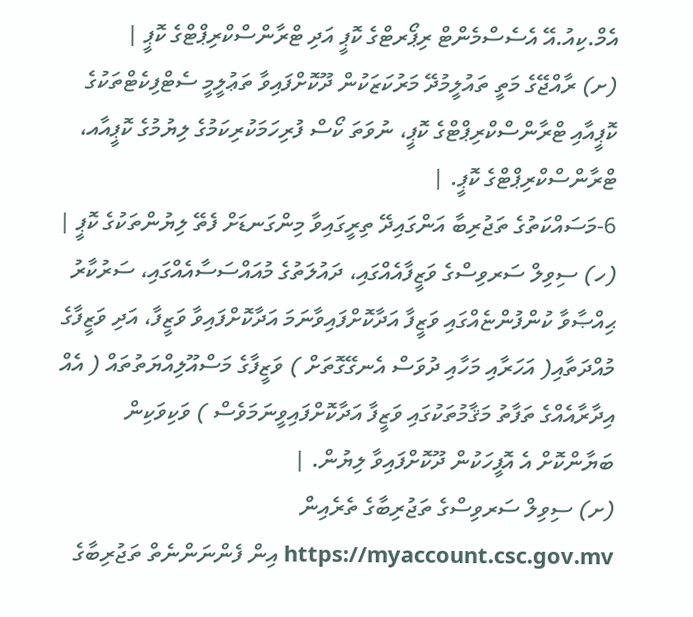އެމް.ކިއު.އޭ އެސެސްމެންޓް ރިޕޯރޓްގެ ކޮޕީ އަދި ޓްރާންސްކްރިޕްޓްގެ ކޮޕީ |
(ށ) ރާއްޖޭގެ މަތީ ތައުލީމުދޭ މަރުކަޒަކުން ދޫކޮށްފައިވާ ތަޢުލީމީ ސެޓްފިކެޓްތަކުގެ ކޮޕީއާއި ޓްރާންސްކްރިޕްޓްގެ ކޮޕީ، ނުވަތަ ކޯސް ފުރިހަމަކުރިކަމުގެ ލިޔުމުގެ ކޮޕީއާއ، ޓްރާންސްކްރިޕްޓްގެ ކޮޕީ. |
6-މަސައްކަތުގެ ތަޖުރިބާ އަންގައިދޭ ތިރީގައިވާ މިންގަނޑަށް ފެތޭ ލިޔުންތަކުގެ ކޮޕީ |
(ހ) ސިވިލް ސަރވިސްގެ ވަޒީފާއެއްގައި، ދައުލަތުގެ މުއައްސަސާއެއްގައި، ސަރުކާރު ޙިއްޞާވާ ކުންފުންޏެއްގައި ވަޒީފާ އަދާކޮށްފައިވާނަމަ އަދާކޮށްފައިވާ ވަޒީފާ، އަދި ވަޒީފާގެ މުއްދަތާއި( އަހަރާއި މަހާއި ދުވަސް އެނގޭގޮތަށް ) ވަޒީފާގެ މަސްއޫލިއްޔަތުތައް ( އެއް އިދާރާއެއްގެ ތަފާތު މަޤާމުތަކުގައި ވަޒީފާ އަދާކޮށްފައިވީނަމަވެސް ) ވަކިވަކިން ބަޔާންކޮށް އެ އޮފީހަކުން ދޫކޮށްފައިވާ ލިޔުން. |
(ށ) ސިވިލް ސަރވިސްގެ ތަޖުރިބާގެ ތެރެއިން https://myaccount.csc.gov.mv އިން ފެންނަންނެތް ތަޖުރިބާގެ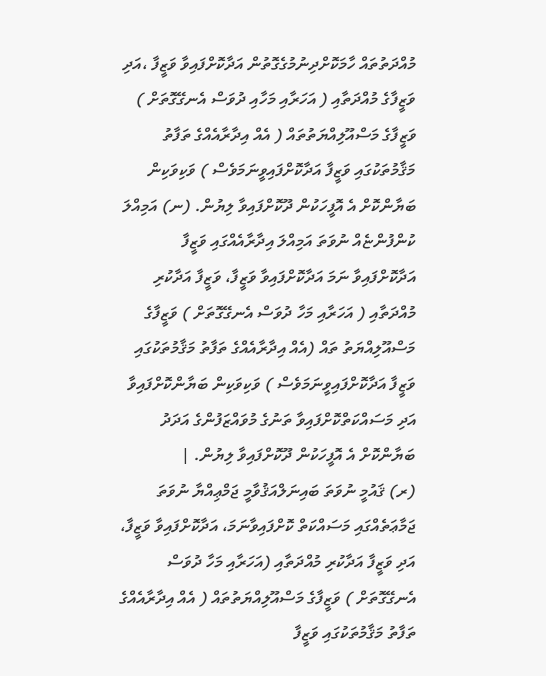މުއްދަތުތައް ހާމަކޮށްދިނުމުގެގޮތުން އަދާކޮށްފައިވާ ވަޒީފާ ،އަދި ވަޒީފާގެ މުއްދަތާއި ( އަހަރާއި މަހާއި ދުވަސް އެނގޭގޮތަށް ) ވަޒީފާގެ މަސްއޫލިއްޔަތުތައް ( އެއް އިދާރާއެއްގެ ތަފާތު މަޤާމުތަކުގައި ވަޒީފާ އަދާކޮށްފައިވީނަމަވެސް ) ވަކިވަކިން ބަޔާންކޮށް އެ އޮފީހަކުން ދޫކޮށްފައިވާ ލިޔުން. (ނ) އަމިއްލަ ކުންފުންޏެއް ނުވަތަ އަމިއްލަ އިދާރާއެއްގައި ވަޒީފާ އަދާކޮށްފައިވާ ނަމަ އަދާކޮށްފައިވާ ވަޒީފާ، ވަޒީފާ އަދާކުރި މުއްދަތާއި ( އަހަރާއި މަހާ ދުވަސް އެނގޭގޮތަށް ) ވަޒީފާގެ މަސްއޫލިއްޔަތު ތައް (އެއް އިދާރާއެއްގެ ތަފާތު މަޤާމުތަކުގައި ވަޒީފާ އަދާކޮށްފައިވީނަމަވެސް ) ވަކިވަކިން ބަޔާންކޮށްފައިވާ އަދި މަސައްކަތްކޮށްފައިވާ ތަނުގެ މުވައްޒަފުންގެ އަދަދު ބަޔާންކޮށް އެ އޮފީހަކުން ދޫކޮށްފައިވާ ލިޔުން. |
(ރ) ޤައުމީ ނުވަތަ ބައިނަލްއަޤުވާމީ ޖަމްޢިއްޔާ ނުވަތަ ޖަމާޢަތެއްގައި މަސައްކަތް ކޮށްފައިވާނަމަ، އަދާކޮށްފައިވާ ވަޒީފާ، އަދި ވަޒީފާ އަދާކުރި މުއްދަތާއި (އަހަރާއި މަހާ ދުވަސް އެނގޭގޮތަށް ) ވަޒީފާގެ މަސްއޫލިއްޔަތުތައް ( އެއް އިދާރާއެއްގެ ތަފާތު މަޤާމުތަކުގައި ވަޒީފާ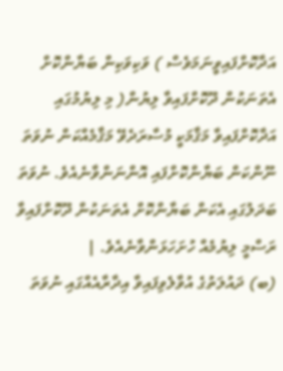އަދާކޮށްފައިވީނަމަވެސް ) ވަކިވަކިން ބަޔާންކޮށް އެތަނަކުން ދޫކޮށްފައިވާ ލިޔުން( މި ލިޔުމުގައި އަދާކޮށްފައިވާ މަޤާމަކީ މުސާރަދެވޭ މަޤާމެއްކަން ނުވަތަ ނޫންކަން ބަޔާންކޮށްފައި އޮންނަންވާނެއެވެ. ނުވަތަ ބަދަލުގައި އެކަން ބަޔާންކޮށް އެތަނަކުން ދޫކޮށްފައިވާ ރަސްމީ ލިޔުމެއް ހުށަހަޅަންވާނެއެވެ. |
(ބ) ދައުލަތުގެ އުވާލެވިފައިވާ އިދާރާއެއްގައި ނުވަތަ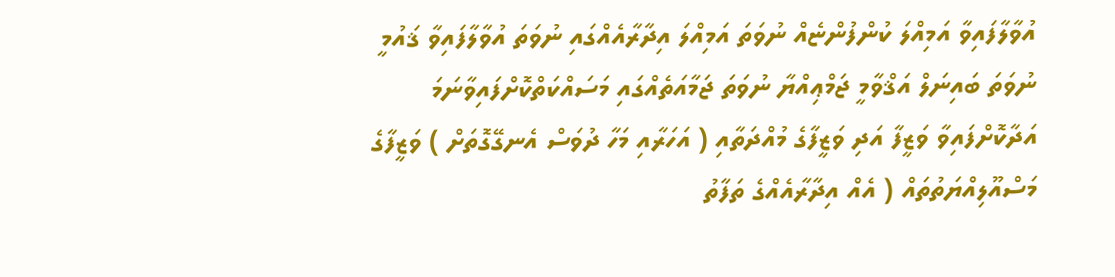އުވާލާފައިވާ އަމިއްލަ ކުންފުންޏެއް ނުވަތަ އަމިއްލަ އިދާރާއެއްގައި ނުވަތަ އުވާލާފައިވާ ޤައުމީ ނުވަތަ ބައިނަލް އަޤްވާމީ ޖަމްޢިއްޔާ ނުވަތަ ޖަމާއަތެއްގައި މަސައްކަތްކޮށްފައިވާނަމަ އަދާކޮށްފައިވާ ވަޒީފާ އަދި ވަޒީފާގެ މުއްދަތާއި ( އަހަރާއި މަހާ ދުވަސް އެނގޭގޮތަށް ) ވަޒީފާގެ މަސްއޫލިއްޔަތުތައް ( އެއް އިދާރާއެއްގެ ތަފާތު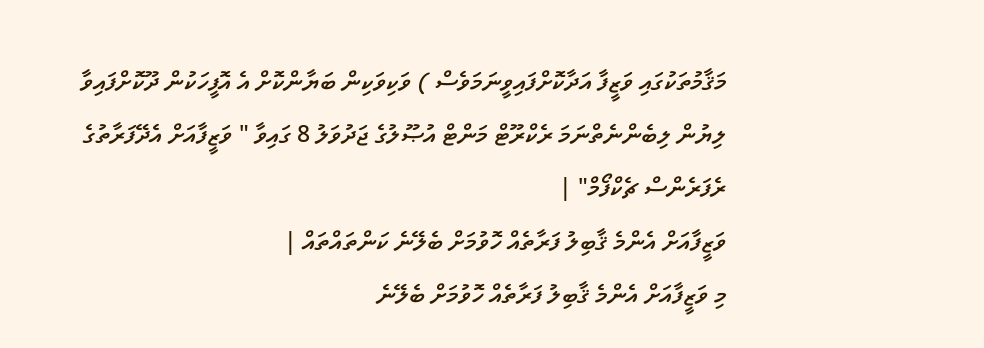މަޤާމުތަކުގައި ވަޒީފާ އަދާކޮށްފައިވީނަމަވެސް ) ވަކިވަކިން ބަޔާންކޮށް އެ އޮފީހަކުން ދޫކޮށްފައިވާ ލިޔުން ލިބެންނެތްނަމަ ރެކްރޫޓް މަންޓް އުޞޫލުގެ ޖަދުވަލު 8 ގައިވާ " ވަޒީފާއަށް އެދޭފަރާތުގެ ރެފަރެންސް ޗެކްފޯމް" |
ވަޒީފާއަށް އެންމެ ޤާބިލު ފަރާތެއް ހޮވުމަށް ބެލޭނެ ކަންތައްތައް |
މި ވަޒީފާއަށް އެންމެ ޤާބިލު ފަރާތެއް ހޮވުމަށް ބެލޭނެ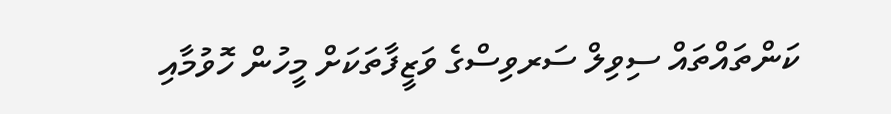ކަންތައްތައް ސިވިލް ސަރވިސްގެ ވަޒީފާތަކަށް މީހުން ހޮވުމާއި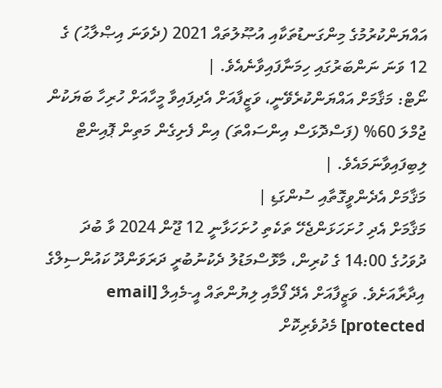އައްޔަންކުރުމުގެ މިންގަނޑުތަކާއި އުޞޫލުތައް 2021 (ދެވަނަ އިޞްލާޙު) ގެ 12 ވަނަ ނަންބަރުގައި ހިމަނާފައިވާނެއެވެ. |
ނޯޓް: މަޤާމަށް އައްޔަންކުރެވޭނީ، ވަޒީފާއަށް އެދިފައިވާ މީހާއަށް ހުރިހާ ބަޔަކުން ޖުމްލަ 60% (ފަސްދޮޅަސް އިންސައްތަ) އިން ފެށިގެން މަތިން ޕޮއިންޓް ލިބިފައިވާނަމައެވެ. |
މަޤާމަށް އެދެންވީގޮތާއި ސުންގަޑި |
މަޤާމަށް އެދި ހުށަހަޅަންޖެހޭ ތަކެތި ހުށަހަޅާނީ 12 ޖޫން 2024 ވާ ބުދަ ދުވަހުގެ 14:00 ގެ ކުރިން، މާޅޮސްމަޑުލު ދެކުނުބުރީ ދަރަވަންދޫ ކައުންސިލްގެ އިދާރާއަށެވެ. ވަޒީފާއަށް އެދޭ ފޯމާއި ލިޔުންތައް އީ-މެއިލް [email protected] މެދުވެރިކޮށް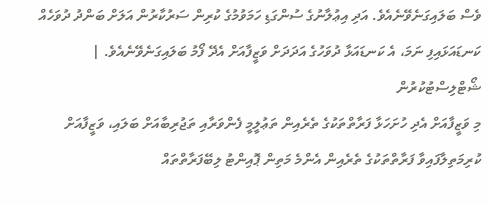ވެސް ބަލައިގަނެވޭނެއެވެ. އަދި އިޢުލާނުގެ ސުންގަޑި ހަމަވުމުގެ ކުރިން ސަރުކާރުން އަލަށް ބަންދު ދުވަހެއް ކަނޑައަޅައިފި ނަމަ، އެ ކަނޑައަޅާ ދުވަހުގެ އަދަދަށް ވަޒީފާއަށް އެދޭ ފޯމު ބަލައިގަނެވޭނެއެވެ. |
ޝޯޓްލިސްޓުކުރުން
މި ވަޒީފާއަށް އެދި ހުށަހަޅާ ފަރާތްތަކުގެ ތެރެއިން ތަޢުލީމީ ފެންވަރާއި ތަޖުރިބާއަށް ބަލައި، ވަޒީފާއަށް ކުރިމަތިލާފައިވާ ފަރާތްތަކުގެ ތެރެއިން އެންމެ މަތިން ޕޮއިންޓު ލިބޭފަރާތްތައް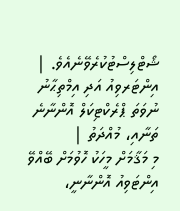ޝޯޓްލިސްޓުކުރެވޭނެއެވެ. |
އިންޓަރވިއު އަދި އިމްތިޙާނު ނުވަތަ ޕްރެކްޓިކަލް އޮންނާނެ ތަނާއި، މުއްދަތު |
މި މަޤާމަށް މީހަކު ހޮވުމަށް ބޭއްވޭ އިންޓަވިއު އޮންނާނީ،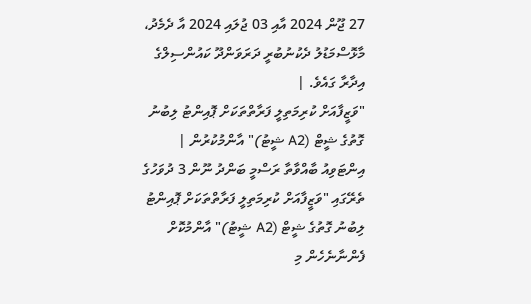27 ޖޫން 2024 އާއި 03 ޖުލައި 2024 އާ ދެމެދު، މާޅޮސްމަޑުލު ދެކުނުބުރީ ދަރަވަންދޫ ކައުންސިލްގެ އިދާރާ ގައެވެ. |
"ވަޒީފާއަށް ކުރިމަތިލީ ފަރާތްތަކަށް ޕޮއިންޓު ލިބުނު ގޮތުގެ ޝީޓް (A2 ޝީޓު)" އާންމުކުރުން |
އިންޓަވިއު ބާއްވާތާ ރަސްމީ ބަންދު ނޫން 3 ދުވަހުގެ ތެރޭގައި "ވަޒީފާއަށް ކުރިމަތިލީ ފަރާތްތަކަށް ޕޮއިންޓު ލިބުނު ގޮތުގެ ޝީޓް (A2 ޝީޓު)" އާންމުކޮށް ފެންނާނެހެން މި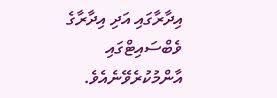އިދާރާގައި އަދި އިދާރާގެ ވެބްސައިޓްގައި އާންމުކުރެވޭނެއެވެ.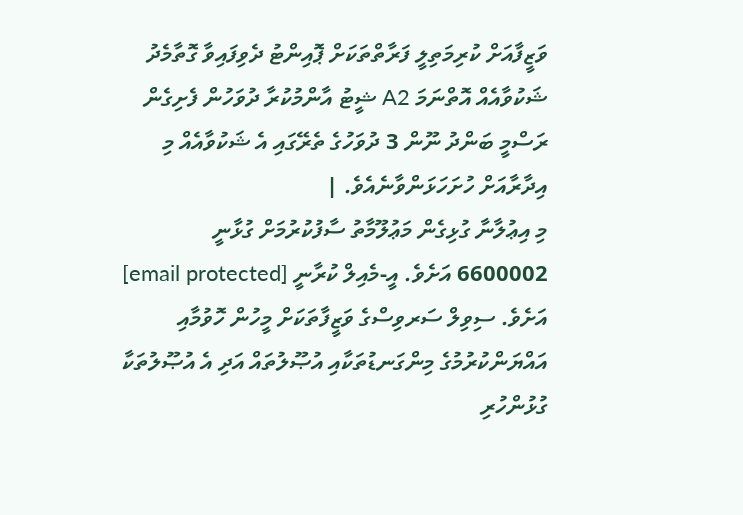ވަޒީފާއަށް ކުރިމަތިލީ ފަރާތްތަކަށް ޕޮއިންޓު ދެވިފައިވާ ގޮތާމެދު ޝަކުވާއެއް އޮތްނަމަ A2 ޝީޓު އާންމުކުރާ ދުވަހުން ފެށިގެން ރަސްމީ ބަންދު ނޫން 3 ދުވަހުގެ ތެރޭގައި އެ ޝަކުވާއެއް މި އިދާރާއަށް ހުށަހަޅަންވާނެއެވެ. |
މި އިޢުލާނާ ގުޅިގެން މަޢުލޫމާތު ސާފުކުރުމަށް ގުޅާނީ 6600002 އަށެވެ. އީ-މެއިލް ކުރާނީ [email protected] އަށެވެ. ސިވިލް ސަރވިސްގެ ވަޒީފާތަކަށް މީހުން ހޮވުމާއި އައްޔަންކުރުމުގެ މިންގަނޑުތަކާއި އުޞޫލުތައް އަދި އެ އުޞޫލުތަކާ ގުޅުންހުރި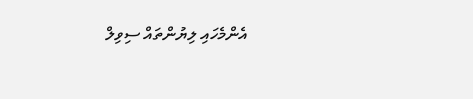އެންމެހައި ލިޔުންތައް ސިވިލް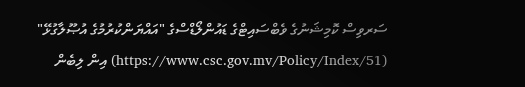ސަރވިސް ކޮމިޝަނުގެ ވެބްސައިޓްގެ ޑައުންލޯޑްސްގެ "އައްޔަންކުރުމުގެ އުޞޫލާގުޅޭ" (https://www.csc.gov.mv/Policy/Index/51) އިން ލިބެން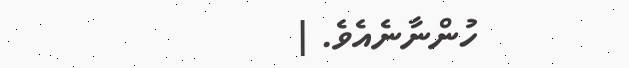ހުންނާނެއެވެ. |